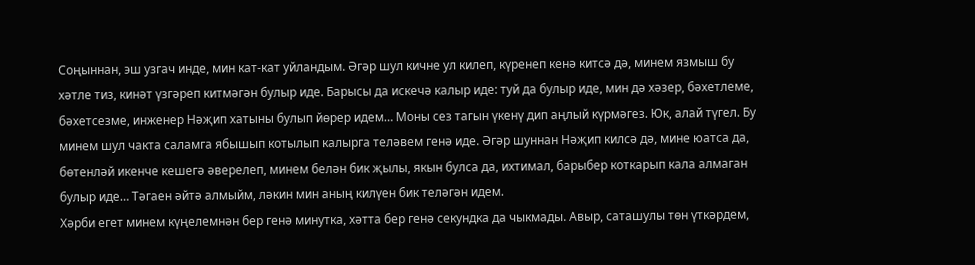Соңыннан, эш узгач инде, мин кат-кат уйландым. Әгәр шул кичне ул килеп, күренеп кенә китсә дә, минем язмыш бу хәтле тиз, кинәт үзгәреп китмәгән булыр иде. Барысы да искечә калыр иде: туй да булыр иде, мин дә хәзер, бәхетлеме, бәхетсезме, инженер Нәҗип хатыны булып йөрер идем… Моны сез тагын үкенү дип аңлый күрмәгез. Юк, алай түгел. Бу минем шул чакта саламга ябышып котылып калырга теләвем генә иде. Әгәр шуннан Нәҗип килсә дә, мине юатса да, бөтенләй икенче кешегә әверелеп, минем белән бик җылы, якын булса да, ихтимал, барыбер коткарып кала алмаган булыр иде… Тәгаен әйтә алмыйм, ләкин мин аның килүен бик теләгән идем.
Хәрби егет минем күңелемнән бер генә минутка, хәтта бер генә секундка да чыкмады. Авыр, саташулы төн үткәрдем,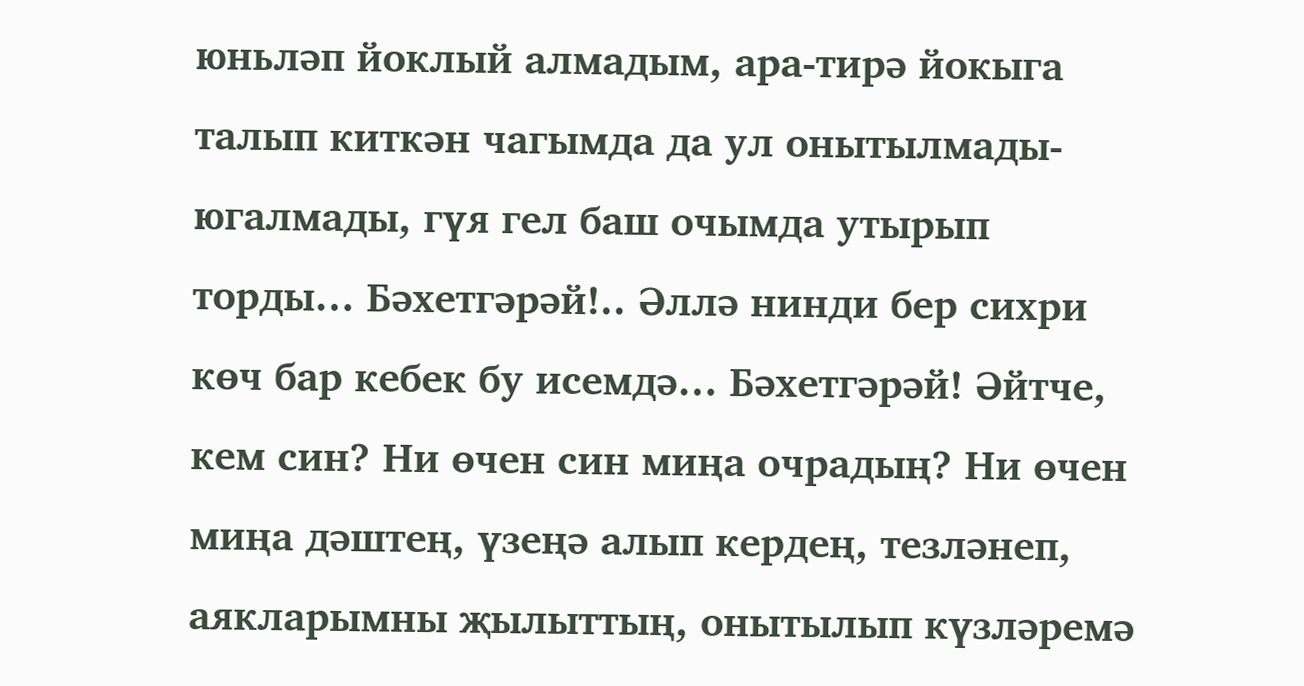юньләп йоклый алмадым, ара-тирә йокыга талып киткән чагымда да ул онытылмады-югалмады, гүя гел баш очымда утырып торды… Бәхетгәрәй!.. Әллә нинди бер сихри көч бар кебек бу исемдә… Бәхетгәрәй! Әйтче, кем син? Ни өчен син миңа очрадың? Ни өчен миңа дәштең, үзеңә алып кердең, тезләнеп, аякларымны җылыттың, онытылып күзләремә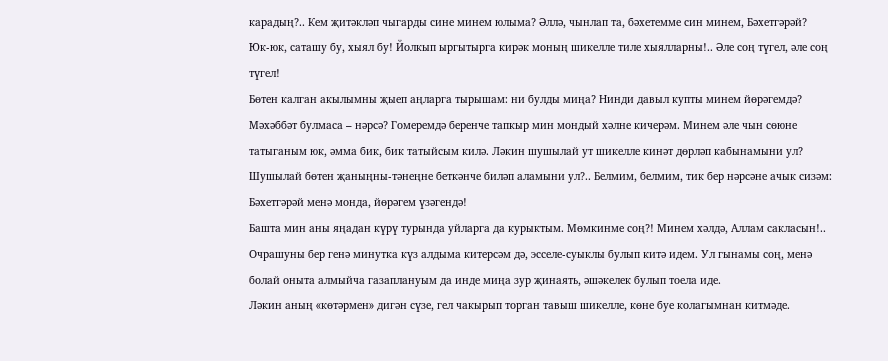карадың?.. Кем җитәкләп чыгарды сине минем юлыма? Әллә, чынлап та, бәхетемме син минем, Бәхетгәрәй?
Юк-юк, саташу бу, хыял бу! Йолкып ыргытырга кирәк моның шикелле тиле хыялларны!.. Әле соң түгел, әле соң түгел!
Бөтен калган акылымны җыеп аңларга тырышам: ни булды миңа? Нинди давыл купты минем йөрәгемдә? Мәхәббәт булмаса – нәрсә? Гомеремдә беренче тапкыр мин мондый хәлне кичерәм. Минем әле чын сөюне татыганым юк, әмма бик, бик татыйсым килә. Ләкин шушылай ут шикелле кинәт дөрләп кабынамыни ул? Шушылай бөтен җаныңны-тәнеңне беткәнче биләп аламыни ул?.. Белмим, белмим, тик бер нәрсәне ачык сизәм: Бәхетгәрәй менә монда, йөрәгем үзәгендә!
Башта мин аны яңадан күрү турында уйларга да курыктым. Мөмкинме соң?! Минем хәлдә, Аллам сакласын!.. Очрашуны бер генә минутка күз алдыма китерсәм дә, эсселе-суыклы булып китә идем. Ул гынамы соң, менә болай оныта алмыйча газаплануым да инде миңа зур җинаять, әшәкелек булып тоела иде.
Ләкин аның «көтәрмен» дигән сүзе, гел чакырып торган тавыш шикелле, көне буе колагымнан китмәде.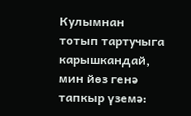Кулымнан тотып тартучыга карышкандай, мин йөз генә тапкыр үземә: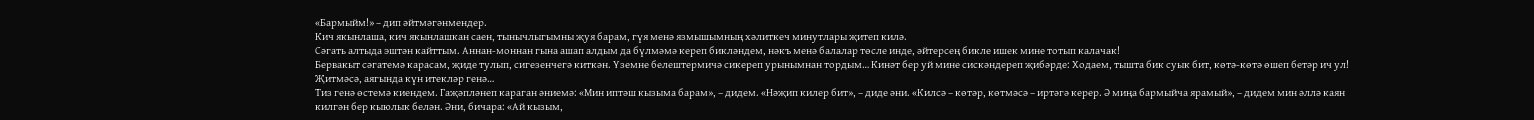«Бармыйм!» – дип әйтмәгәнмендер.
Кич якынлаша, кич якынлашкан саен, тынычлыгымны җуя барам, гүя менә язмышымның хәлиткеч минутлары җитеп килә.
Сәгать алтыда эштән кайттым. Аннан-моннан гына ашап алдым да бүлмәмә кереп бикләндем, нәкъ менә балалар төсле инде, әйтерсең бикле ишек мине тотып калачак!
Бервакыт сәгатемә карасам, җиде тулып, сигезенчегә киткән. Үземне белештермичә сикереп урынымнан тордым… Кинәт бер уй мине сискәндереп җибәрде: Ходаем, тышта бик суык бит, көтә-көтә өшеп бетәр ич ул! Җитмәсә, аягында күн итекләр генә…
Тиз генә өстемә киендем. Гаҗәпләнеп караган әниемә: «Мин иптәш кызыма барам», – дидем. «Нәҗип килер бит», – диде әни. «Килсә – көтәр, көтмәсә – иртәгә керер. Ә миңа бармыйча ярамый», – дидем мин әллә каян килгән бер кыюлык белән. Әни, бичара: «Ай кызым,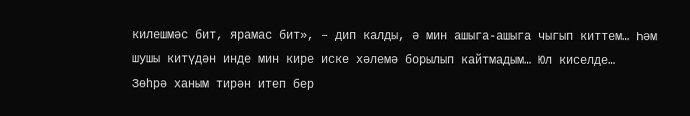килешмәс бит, ярамас бит», – дип калды, ә мин ашыга-ашыга чыгып киттем… Һәм шушы китүдән инде мин кире иске хәлемә борылып кайтмадым… Юл киселде…
Зөһрә ханым тирән итеп бер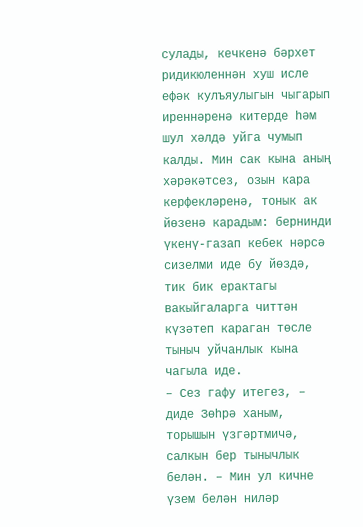сулады, кечкенә бәрхет ридикюленнән хуш исле ефәк кулъяулыгын чыгарып иреннәренә китерде һәм шул хәлдә уйга чумып калды. Мин сак кына аның хәрәкәтсез, озын кара керфекләренә, тонык ак йөзенә карадым: бернинди үкенү-газап кебек нәрсә сизелми иде бу йөздә, тик бик ерактагы вакыйгаларга читтән күзәтеп караган төсле тыныч уйчанлык кына чагыла иде.
– Сез гафу итегез, – диде Зөһрә ханым, торышын үзгәртмичә, салкын бер тынычлык белән. – Мин ул кичне үзем белән ниләр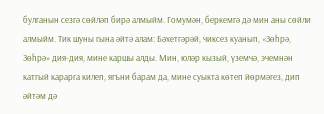булганын сезгә сөйләп бирә алмыйм. Гомумән, беркемгә дә мин аны сөйли алмыйм. Тик шуны гына әйтә алам: Бәхетгәрәй, чиксез куанып, «Зөһрә, Зөһрә» дия-дия, мине каршы алды. Мин, юләр кызый, үземчә, эчемнән катгый карарга килеп, ягъни барам да, мине суыкта көтеп йөрмәгез, дип әйтәм дә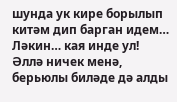шунда ук кире борылып китәм дип барган идем… Ләкин… кая инде ул! Әллә ничек менә, берьюлы биләде дә алды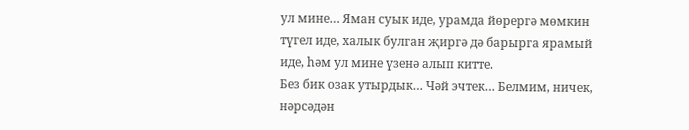ул мине… Яман суык иде, урамда йөрергә мөмкин түгел иде, халык булган җиргә дә барырга ярамый иде, һәм ул мине үзенә алып китте.
Без бик озак утырдык… Чәй эчтек… Белмим, ничек, нәрсәдән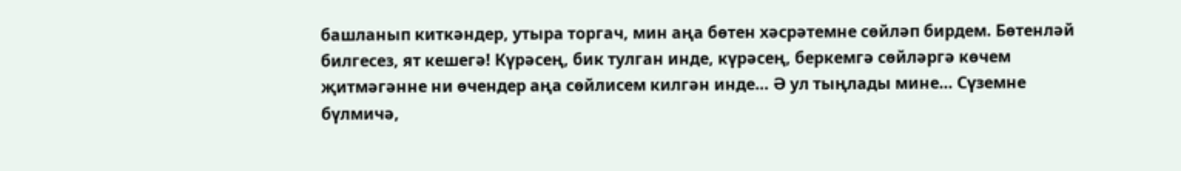башланып киткәндер, утыра торгач, мин аңа бөтен хәсрәтемне сөйләп бирдем. Бөтенләй билгесез, ят кешегә! Күрәсең, бик тулган инде, күрәсең, беркемгә сөйләргә көчем җитмәгәнне ни өчендер аңа сөйлисем килгән инде… Ә ул тыңлады мине… Сүземне бүлмичә,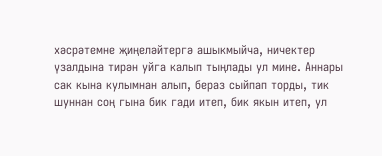хәсрәтемне җиңеләйтергә ашыкмыйча, ничектер үзалдына тирән уйга калып тыңлады ул мине. Аннары сак кына кулымнан алып, бераз сыйпап торды, тик шуннан соң гына бик гади итеп, бик якын итеп, ул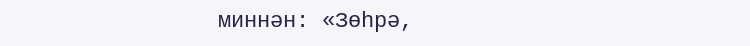миннән: «Зөһрә,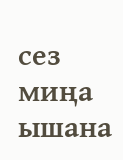сез миңа ышана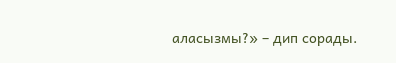аласызмы?» – дип сорады.